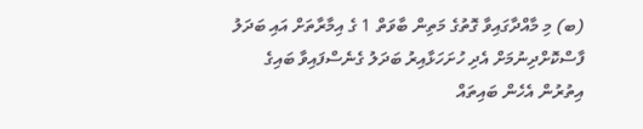(ބ) މި މާއްދާގައިވާ ގޮތުގެ މަތިން ބާވަތް 1 ގެ އިމާރާތަށް އައި ބަދަލު ފާސްކޮށްދިނުމަށް އެދި ހުށަހަޅާއިރު ބަދަލު ގެނެސްފައިވާ ބައިގެ އިތުރުން އެހެން ބައިތައް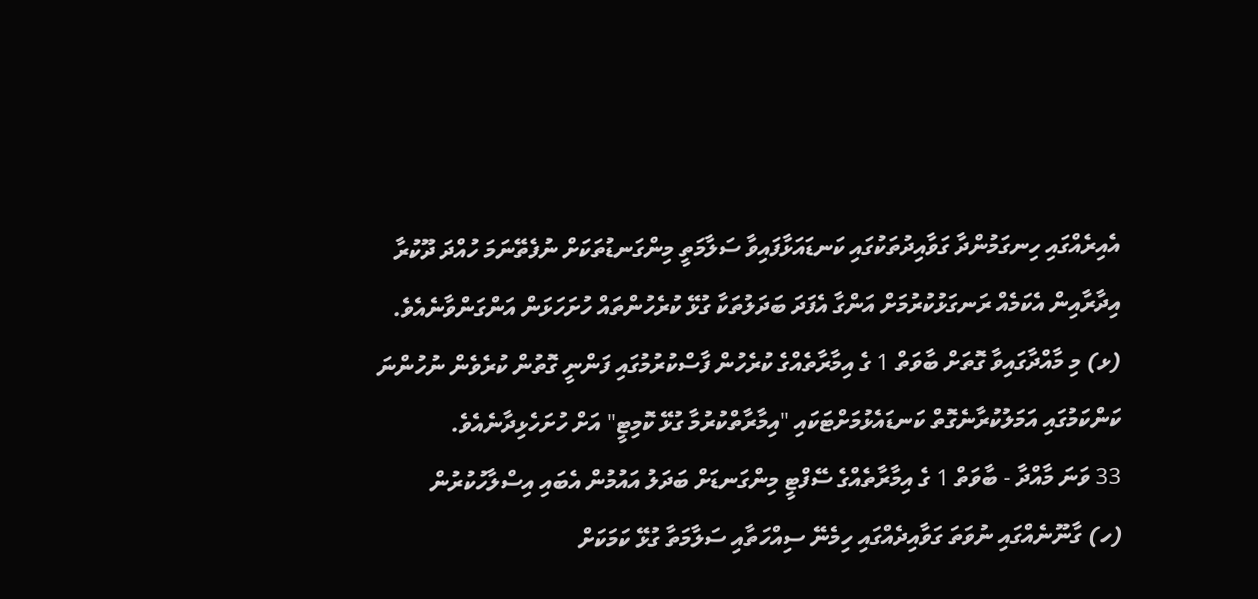އެއިރެއްގައި ހިނގަމުންދާ ގަވާއިދުތަކުގައި ކަނޑައަޅާފައިވާ ސަލާމަތީ މިންގަނޑުތަކަށް ނުފެތޭނަމަ ހުއްދަ ދޫކުރާ އިދާރާއިން އެކަމެއް ރަނގަޅުކުރުމަށް އަންގާ އެފަދަ ބަދަލުތަކާ ގުޅޭ ކުރެހުންތައް ހުށަހަޅަން އަންގަންވާނެއެވެ.
(ޅ) މި މާއްދާގައިވާ ގޮތަށް ބާވަތް 1 ގެ އިމާރާތެއްގެ ކުރެހުން ފާސްކުރުމުގައި ފަންނީ ގޮތުން ކުރެވެން ނުހުންނަ ކަންކަމުގައި އަމަލުކުރާނެގޮތް ކަނޑައެޅުމަށްޓަކައި "އިމާރާތްކުރުމާ ގުޅޭ ކޮމިޓީ" އަށް ހުށަހެޅިދާނެއެވެ.
33 ވަނަ މާއްދާ - ބާވަތް 1 ގެ އިމާރާތެއްގެ ސޭފްޓީ މިންގަނޑަށް ބަދަލު އައުމުން އެބައި އިސްލާހުކުރުން
(ހ) ގާނޫނެއްގައި ނުވަތަ ގަވާއިދެއްގައި ހިމެނޭ ސިއްހަތާއި ސަލާމަތާ ގުޅޭ ކަމަކަށް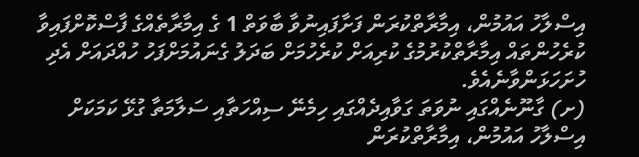އިސްލާހު އައުމުން، އިމާރާތްކުރަން ފަށާފައިނުވާ ބާވަތް 1 ގެ އިމާރާތެއްގެ ފާސްކޮށްފައިވާ ކުރެހުންތައް އިމާރާތްކުރުމުގެ ކުރިއަށް ކުރެހުމަށް ބަދަލު ގެނައުމަށްފަހު ހުއްދައަށް އެދި ހުށަހަޅަންވާނެއެވެ.
(ށ) ގާނޫނެއްގައި ނުވަތަ ގަވާއިދެއްގައި ހިމެނޭ ސިއްހަތާއި ސަލާމަތާ ގުޅޭ ކަމަކަށް އިސްލާހު އައުމުން، އިމާރާތްކުރަން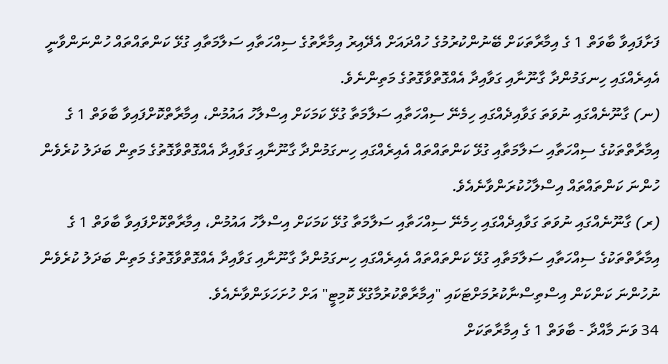ފަށާފައިވާ ބާވަތް 1 ގެ އިމާރާތަކަށް ބޭނުންކުރުމުގެ ހުއްދައަށް އެދޭއިރު އިމާރާތުގެ ސިއްހަތާއި ސަލާމަތާއި ގުޅޭ ކަންތައްތައް ހުންނަންވާނީ އެއިރެއްގައި ހިނގަމުންދާ ގާނޫނާއި ގަވާއިދާ އެއްގޮތްވާގޮތުގެ މަތިންނެވެ.
(ނ) ގާނޫނެއްގައި ނުވަތަ ގަވާއިދެއްގައި ހިމެނޭ ސިއްހަތާއި ސަލާމަތާ ގުޅޭ ކަމަކަށް އިސްލާހު އައުމުން، އިމާރާތްކޮށްފައިވާ ބާވަތް 1 ގެ އިމާރާތްތަކުގެ ސިއްހަތާއި ސަލާމަތާއި ގުޅޭ ކަންތައްތައް އެއިރެއްގައި ހިނގަމުންދާ ގާނޫނާއި ގަވާއިދާ އެއްގޮތްވާގޮތުގެ މަތިން ބަދަލު ކުރެވެން ހުންނަ ކަންތައްތައް އިސްލާހުކުރަންވާނެއެވެ.
(ރ) ގާނޫނެއްގައި ނުވަތަ ގަވާއިދެއްގައި ހިމެނޭ ސިއްހަތާއި ސަލާމަތާ ގުޅޭ ކަމަކަށް އިސްލާހު އައުމުން، އިމާރާތްކޮށްފައިވާ ބާވަތް 1 ގެ އިމާރާތްތަކުގެ ސިއްހަތާއި ސަލާމަތާއި ގުޅޭ ކަންތައްތައް އެއިރެއްގައި ހިނގަމުންދާ ގާނޫނާއި ގަވާއިދާ އެއްގޮތްވާގޮތުގެ މަތިން ބަދަލު ކުރެވެން ނުހުންނަ ކަންކަން އިސްތިސްނާކުރުމަށްޓަކައި "އިމާރާތްކުރުމާގުޅޭ ކޮމިޓީ" އަށް ހުށަހަޅަންވާނެއެވެ.
34 ވަނަ މާއްދާ - ބާވަތް 1 ގެ އިމާރާތަކަށް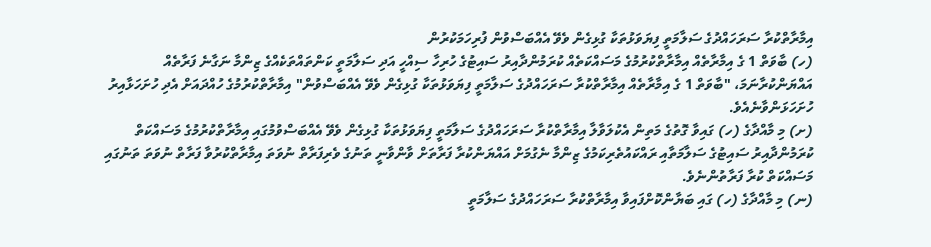އިމާރާތްކުރާ ސަރަހައްދުގެ ސަލާމަތީ ފިޔަވަޅުތަކާ ގުޅިގެން ވެވޭ އެއްބަސްވުން ފުރިހަމަކުރުން
(ހ) ބާވަތް 1 ގެ އިމާރާތެއް އިމާރާތްކުރުމުގެ މަސައްކަތެއް ކުރަމުންދާއިރު ސައިޓުގެ ހުރިހާ ސިއްހީ އަދި ސަލާމަތީ ކަންތައްތަކެއްގެ ޒިންމާ ނަގާނެ ފަރާތެއް އައްޔަންކުރާނަމަ، "ބާވަތް 1 ގެ އިމާރާތެއް އިމާރާތްކުރާ ސަރަހައްދުގެ ސަލާމަތީ ފިޔަވަޅުތަކާ ގުޅިގެން ވެވޭ އެއްބަސްވުން" އިމާރާތްކުރުމުގެ ހުއްދައަށް އެދި ހުށަހަޅާއިރު ހުށަހަޅަންވާނެއެވެ.
(ށ) މި މާއްދާގެ (ހ) ގައިވާ ގޮތުގެ މަތިން އެކުލަވާލާ އިމާރާތްކުރާ ސަރަހައްދުގެ ސަލާމަތީ ފިޔަވަޅުތަކާ ގުޅިގެން ވެވޭ އެއްބަސްވުމުގައި އިމާރާތްކުރުމުގެ މަސައްކަތް ކުރަމުންދާއިރު ސައިޓުގެ ސަލާމަތާއި ރައްކައުތެރިކަމުގެ ޒިންމާ ނެގުމަށް އައްޔަންކުރާ ފަރާތަށް ވާންވާނީ ތަނުގެ ވެރިފަރާތް ނުވަތަ އިމާރާތްކުރުވާ ފަރާތް ނުވަތަ ތަނުގައި މަސައްކަތް ކުރާ ފަރާތުންނެވެ.
(ނ) މި މާއްދާގެ (ހ) ގައި ބަޔާންކޮށްފައިވާ އިމާރާތްކުރާ ސަރަހައްދުގެ ސަލާމަތީ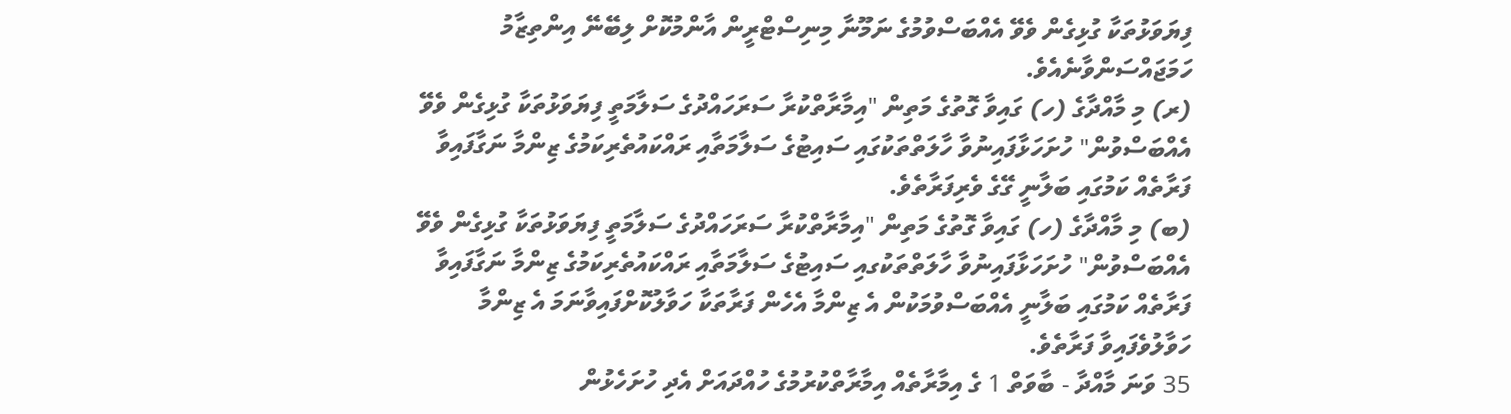ފިޔަވަޅުތަކާ ގުޅިގެން ވެވޭ އެއްބަސްވުމުގެ ނަމޫނާ މިނިސްޓްރީން އާންމުކޮށް ލިބޭނޭ އިންތިޒާމު ހަމަޖައްސަންވާނެއެވެ.
(ރ) މި މާއްދާގެ (ހ) ގައިވާ ގޮތުގެ މަތިން "އިމާރާތްކުރާ ސަރަހައްދުގެ ސަލާމަތީ ފިޔަވަޅުތަކާ ގުޅިގެން ވެވޭ އެއްބަސްވުން" ހުށަހަޅާފައިނުވާ ހާލަތްތަކުގައި ސައިޓުގެ ސަލާމަތާއި ރައްކައުތެރިކަމުގެ ޒިންމާ ނަގާފައިވާ ފަރާތެއް ކަމުގައި ބަލާނީ ގޭގެ ވެރިފަރާތެވެ.
(ބ) މި މާއްދާގެ (ހ) ގައިވާ ގޮތުގެ މަތިން "އިމާރާތްކުރާ ސަރަހައްދުގެ ސަލާމަތީ ފިޔަވަޅުތަކާ ގުޅިގެން ވެވޭ އެއްބަސްވުން" ހުށަހަޅާފައިނުވާ ހާލަތްތަކުގއި ސައިޓުގެ ސަލާމަތާއި ރައްކައުތެރިކަމުގެ ޒިންމާ ނަގާފައިވާ ފަރާތެއް ކަމުގައި ބަލާނީ އެއްބަސްވުމަކުން އެ ޒިންމާ އެހެން ފަރާތަކާ ހަވާލުކޮށްފައިވާނަމަ އެ ޒިންމާ ހަވާލުވެފައިވާ ފަރާތެވެ.
35 ވަނަ މާއްދާ - ބާވަތް 1 ގެ އިމާރާތެއް އިމާރާތްކުރުމުގެ ހުއްދައަށް އެދި ހުށަހެޅުން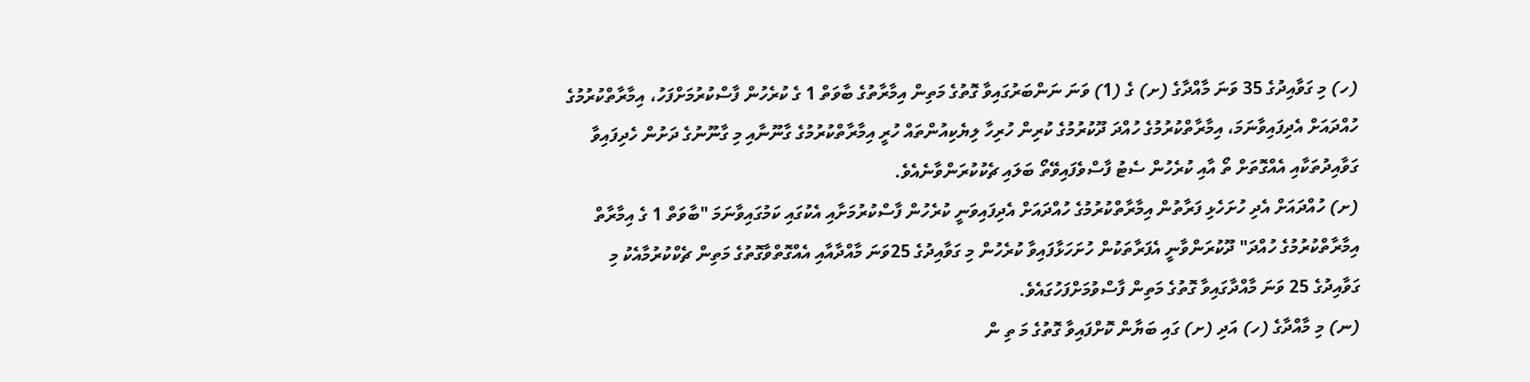(ހ) މި ގަވާއިދުގެ 35 ވަނަ މާއްދާގެ (ށ) ގެ (1) ވަނަ ނަންބަރުގައިވާ ގޮތުގެ މަތިން އިމާރާތުގެ ބާވަތް 1 ގެ ކުރެހުން ފާސްކުރުމަށްފަހު، އިމާރާތްކުރުމުގެ ހުއްދައަށް އެދިފައިވާނަމަ، އިމާރާތްކުރުމުގެ ހުއްދަ ދޫކުރުމުގެ ކުރިން ހުރިހާ ލިޔެކިއުންތައް ހުރީ އިމާރާތްކުރުމުގެ ގާނޫނާއި މި ގާނޫނުގެ ދަށުން ހެދިފައިވާ ގަވާއިދުތަކާއި އެއްގޮތަށް ތޯ އާއި ކުރެހުން ސެޓު ފާސްވެފައިވޭތޯ ބަލައި ޗެކުކުރަންވާނެއެވެ.
(ށ) ހުއްދައަށް އެދި ހުށަހެޅި ފަރާތުން އިމާރާތްކުރުމުގެ ހުއްދައަށް އެދިފައިވަނީ ކުރެހުން ފާސްކުރުމަށާއި އެކުގައި ކަމުގައިވާނަމަ "ބާވަތް 1 ގެ އިމާރާތް އިމާރާތްކުރުމުގެ ހުއްދަ" ދޫކުރަންވާނީ އެފަރާތަކުން ހުށަހަޅާފައިވާ ކުރެހުން މި ގަވާއިދުގެ 25ވަނަ މާއްދާއާއި އެއްގޮތްވާގޮތުގެ މަތިން ޗެކްކުރުމާއެކު މި ގަވާއިދުގެ 25 ވަނަ މާއްދާގައިވާ ގޮތުގެ މަތިން ފާސްވުމަށްފަހުގައެވެ.
(ނ) މި މާއްދާގެ (ހ) އަދި (ށ) ގައި ބަޔާން ކޮށްފައިވާ ގޮތުގެ މަ ތި ން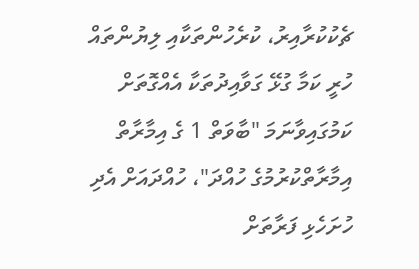ޗެކުކުރާއިރު، ކުރެހުންތަކާއި ލިޔުންތައް ހުރީ ކަމާ ގުޅޭ ގަވާއިދުތަކާ އެއްގޮތަށް ކަމުގައިވާނަމަ "ބާވަތް 1 ގެ އިމާރާތް އިމާރާތްކުރުމުގެ ހުއްދަ"، ހުއްދައަށް އެދި ހުށަހެޅި ފަރާތަށް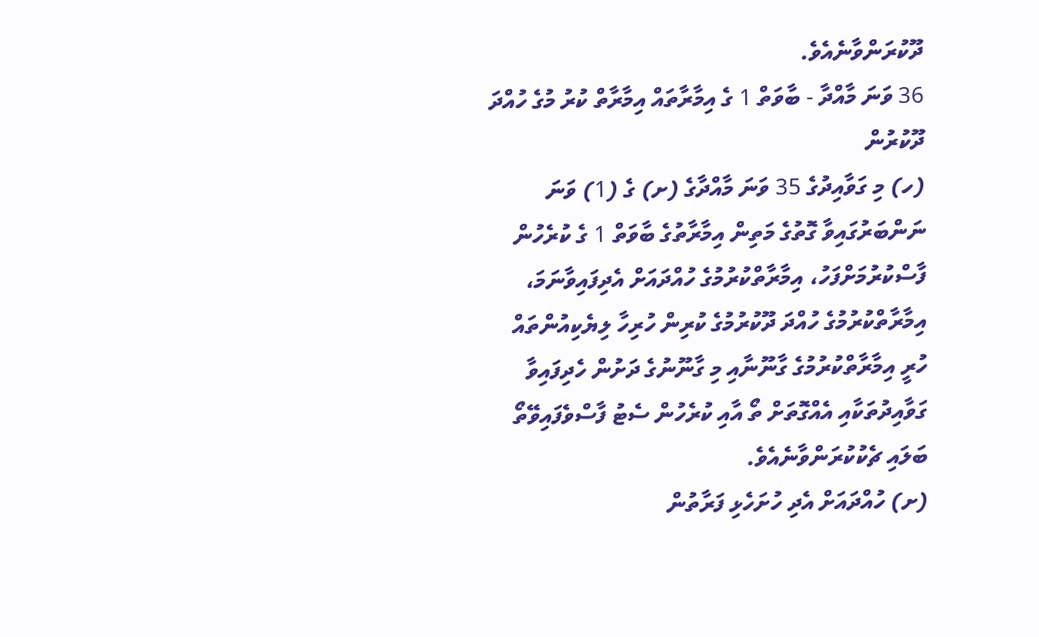ދޫކުރަންވާނެއެވެ.
36 ވަނަ މާއްދާ - ބާވަތް 1 ގެ އިމާރާތައް އިމާރާތް ކުރު މުގެ ހުއްދަ ދޫކުރުން
(ހ) މި ގަވާއިދުގެ 35 ވަނަ މާއްދާގެ (ށ) ގެ (1) ވަނަ ނަންބަރުގައިވާ ގޮތުގެ މަތިން އިމާރާތުގެ ބާވަތް 1 ގެ ކުރެހުން ފާސްކުރުމަށްފަހު، އިމާރާތްކުރުމުގެ ހުއްދައަށް އެދިފައިވާނަމަ، އިމާރާތްކުރުމުގެ ހުއްދަ ދޫކުރުމުގެ ކުރިން ހުރިހާ ލިޔެކިއުންތައް ހުރީ އިމާރާތްކުރުމުގެ ގާނޫނާއި މި ގާނޫނުގެ ދަށުން ހެދިފައިވާ ގަވާއިދުތަކާއި އެއްގޮތަށް ތޯ އާއި ކުރެހުން ސެޓު ފާސްވެފައިވޭތޯ ބަލައި ޗެކުކުރަންވާނެއެވެ.
(ށ) ހުއްދައަށް އެދި ހުށަހެޅި ފަރާތުން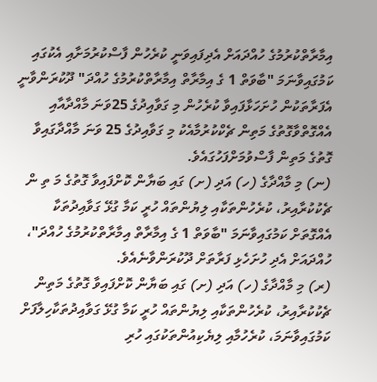އިމާރާތްކުރުމުގެ ހުއްދައަށް އެދިފައިވަނީ ކުރެހުން ފާސްކުރުމަށާއި އެކުގައި ކަމުގައިވާނަމަ "ބާވަތް 1 ގެ އިމާރާތް އިމާރާތްކުރުމުގެ ހުއްދަ" ދޫކުރަންވާނީ އެފަރާތަކުން ހުށަހަޅާފައިވާ ކުރެހުން މި ގަވާއިދުގެ 25ވަނަ މާއްދާއާއި އެއްގޮތްވާގޮތުގެ މަތިން ޗެކްކުރުމާއެކު މި ގަވާއިދުގެ 25 ވަނަ މާއްދާގައިވާ ގޮތުގެ މަތިން ފާސްވުމަށްފަހުގައެވެ.
(ނ) މި މާއްދާގެ (ހ) އަދި (ށ) ގައި ބަޔާން ކޮށްފައިވާ ގޮތުގެ މަ ތި ން ޗެކުކުރާއިރު، ކުރެހުންތަކާއި ލިޔުންތައް ހުރީ ކަމާ ގުޅޭ ގަވާއިދުތަކާ އެއްގޮތަށް ކަމުގައިވާނަމަ "ބާވަތް 1 ގެ އިމާރާތް އިމާރާތްކުރުމުގެ ހުއްދަ"، ހުއްދައަށް އެދި ހުށަހެޅި ފަރާތަށް ދޫކުރަންވާނެއެވެ.
(ރ) މި މާއްދާގެ (ހ) އަދި (ށ) ގައި ބަޔާން ކޮށްފައިވާ ގޮތުގެ މަތިން ޗެކުކުރާއިރު، ކުރެހުންތަކާއި ލިޔުންތައް ހުރީ ކަމާ ގުޅޭ ގަވާއިދުތަކާހިލާފަށް ކަމުގައިވާނަމަ، ކުރެހުމާއި ލިޔެކިއުންތަކުގައި ހުރި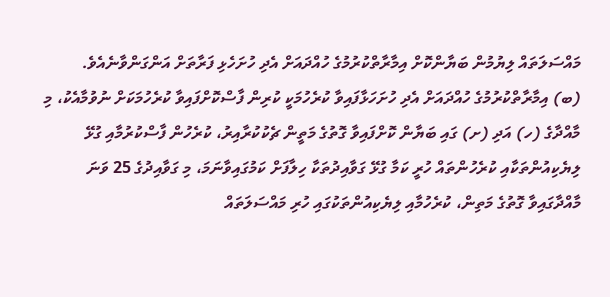މައްސަލަތައް ލިޔުމުން ބަޔާންކޮށް އިމާރާތްކުރުމުގެ ހުއްދައަށް އެދި ހުށަހެޅި ފަރާތަށް އަންގަންވާނެއެވެ.
(ބ) އިމާރާތްކުރުމުގެ ހުއްދައަށް އެދި ހުށަހަޅާފައިވާ ކުރެހުމަކީ ކުރިން ފާސްކޮށްފައިވާ ކުރެހުމަކަށް ނުވުމާއެކު، މި މާއްދާގެ (ހ) އަދި (ށ) ގައި ބަޔާން ކޮށްފައިވާ ގޮތުގެ މަތީން ޗެކުކުރާއިރު، ކުރެހުން ފާސްކުރުމާއި ގުޅޭ ލިޔެކިއުންތަކާއި ކުރެހުންތައް ހުރީ ކަމާ ގުޅޭ ގަވާއިދުތަކާ ހިލާފަށް ކަމުގައިވާނަމަ، މި ގަވާއިދުގެ 25 ވަނަ މާއްދާގައިވާ ގޮތުގެ މަތިން، ކުރެހުމާއި ލިޔެކިއުންތަކުގައި ހުރި މައްސަލަތައް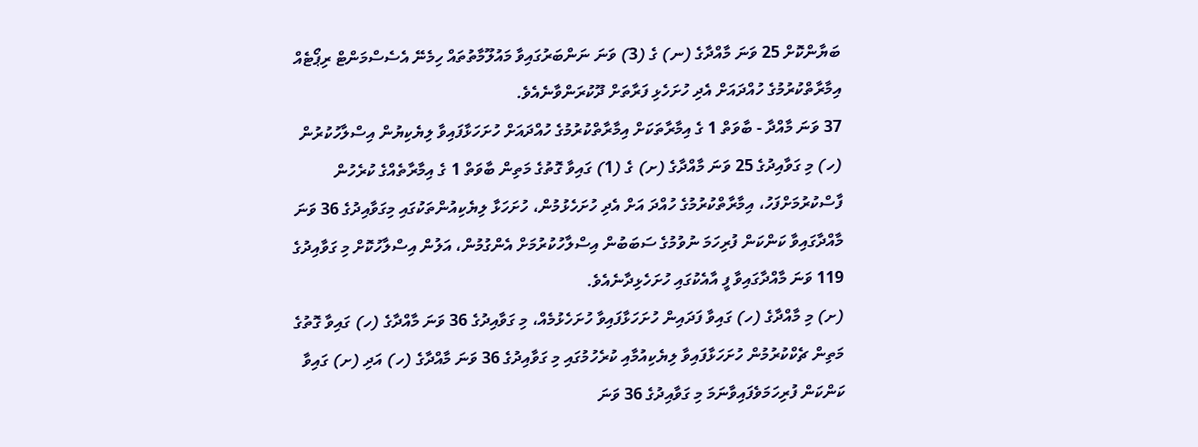ބަޔާންކޮށް 25 ވަނަ މާއްދާގެ (ނ) ގެ (3) ވަނަ ނަންބަރުގައިވާ މައުލޫމާތުތައް ހިމެނޭ އެސެސްމަންޓް ރިޕޯޓެއް އިމާރާތްކުރުމުގެ ހުއްދައަށް އެދި ހުށަހެޅި ފަރާތަށް ދޫކުރަންވާނެއެވެ.
37 ވަނަ މާއްދާ - ބާވަތް 1 ގެ އިމާރާތަކަށް އިމާރާތްކުރުމުގެ ހުއްދައަށް ހުށަހަޅާފައިވާ ލިޔެކިޔުން އިސްލާހުކުރުން
(ހ) މި ގަވާއިދުގެ 25 ވަނަ މާއްދާގެ (ށ) ގެ (1) ގައިވާ ގޮތުގެ މަތިން ބާވަތް 1 ގެ އިމާރާތެއްގެ ކުރެހުން ފާސްކުރުމަށްފަހު، އިމާރާތްކުރުމުގެ ހުއްދަ އަށް އެދި ހުށަހެޅުމުން، ހުށަހަޅާ ލިޔެކިއުންތަކުގައި މިގަވާއިދުގެ 36 ވަނަ މާއްދާގައިވާ ކަންކަން ފުރިހަމަ ނުވުމުގެ ސަބަބުން އިސްލާހުކުރުމަށް އެންގުމުން، އަލުން އިސްލާހުކޮށް މި ގަވާއިދުގެ 119 ވަނަ މާއްދާގައިވާ ފީ އާއެކުގައި ހުށަހެޅިދާނެއެވެ.
(ށ) މި މާއްދާގެ (ހ) ގައިވާ ފަދައިން ހުށަހަޅާފައިވާ ހުށަހެޅުމެއް، މި ގަވާއިދުގެ 36 ވަނަ މާއްދާގެ (ހ) ގައިވާ ގޮތުގެ މަތިން ޗެކްކުރުމުން ހުށަހަޅާފައިވާ ލިޔެކިއުމާއި ކުރެހުމުގައި މި ގަވާއިދުގެ 36 ވަނަ މާއްދާގެ (ހ) އަދި (ށ) ގައިވާ ކަންކަން ފުރިހަމަވެފައިވާނަމަ މި ގަވާއިދުގެ 36 ވަނަ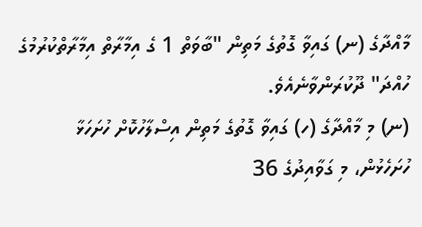މާއްދާގެ (ނ) ގައިވާ ގޮތުގެ މަތިން "ބާވަތް 1 ގެ އިމާރާތް އިމާރާތްކުރުމުގެ ހުއްދަ" ދޫކުރަންވާނެއެވެ.
(ނ) މި މާއްދާގެ (ހ) ގައިވާ ގޮތުގެ މަތިން އިސްލާހުކޮށް ހުށަހަޅާ ހުށަހެޅުން، މި ގަވާއިދުގެ 36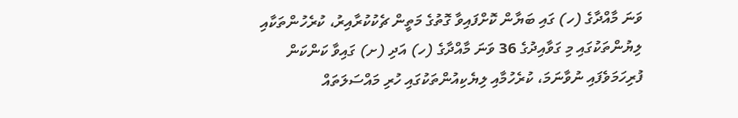ވަނަ މާއްދާގެ (ހ) ގައި ބަޔާން ކޮށްފައިވާ ގޮތުގެ މަތީން ޗެކުކުރާއިރު، ކުރެހުންތަކާއި ލިޔުންތަކުގައި މި ގަވާއިދުގެ 36 ވަނަ މާއްދާގެ (ހ) އަދި (ށ) ގައިވާ ކަންކަން ފުރިހަމަވެފައި ނުވާނަމަ، ކުރެހުމާއި ލިޔެކިއުންތަކުގައި ހުރި މައްސަލަތައް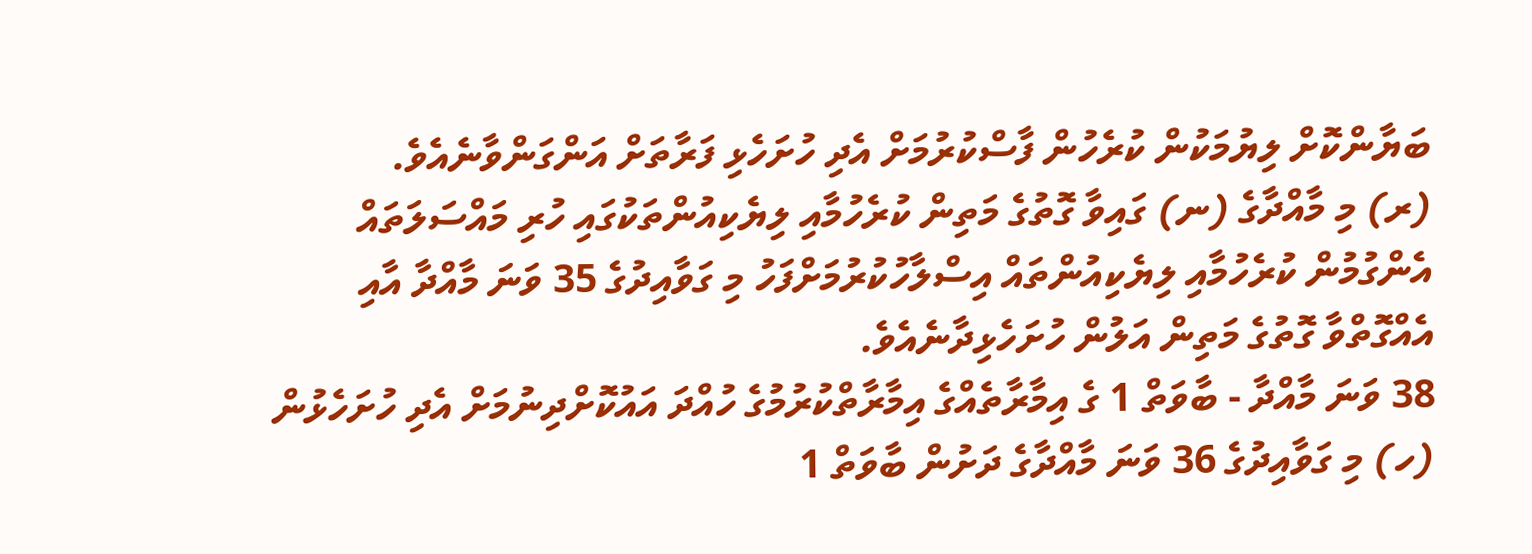ބަޔާންކޮށް ލިޔުމަކުން ކުރެހުން ފާސްކުރުމަށް އެދި ހުށަހެޅި ފަރާތަށް އަންގަންވާނެއެވެ.
(ރ) މި މާއްދާގެ (ނ) ގައިވާ ގޮތުގެ މަތިން ކުރެހުމާއި ލިޔެކިއުންތަކުގައި ހުރި މައްސަލަތައް އެންގުމުން ކުރެހުމާއި ލިޔެކިއުންތައް އިސްލާހުކުރުމަށްފަހު މި ގަވާއިދުގެ 35 ވަނަ މާއްދާ އާއި އެއްގޮތްވާ ގޮތުގެ މަތިން އަލުން ހުށަހެޅިދާނެއެވެ.
38 ވަނަ މާއްދާ - ބާވަތް 1 ގެ އިމާރާތެއްގެ އިމާރާތްކުރުމުގެ ހުއްދަ އައުކޮށްދިނުމަށް އެދި ހުށަހެޅުން
(ހ) މި ގަވާއިދުގެ 36 ވަނަ މާއްދާގެ ދަށުން ބާވަތް 1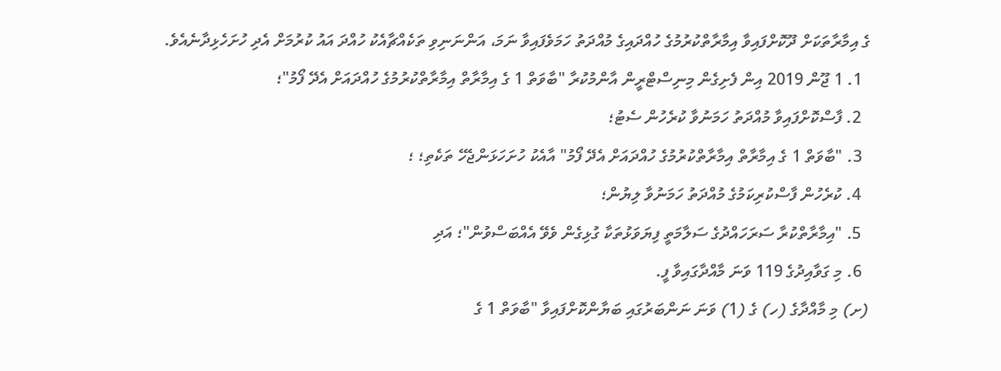ގެ އިމާރާތަކަށް ދޫކޮށްފައިވާ އިމާރާތްކުރުމުގެ ހުއްދައިގެ މުއްދަތު ހަމަވެފައިވާ ނަމަ، އަންނަނިވި ތަކެއްޗާއެކު ހުއްދަ އައު ކުރުމަށް އެދި ހުށަހެޅިދާނެއެވެ.
  1. 1 ޖޫން 2019 އިން ފެށިގެން މިނިސްޓްރީން އާންމުކުރާ "ބާވަތް 1 ގެ އިމާރާތް އިމާރާތްކުރުމުގެ ހުއްދައަށް އެދޭ ފޯމު"؛
  2. ފާސްކޮށްފައިވާ މުއްދަތު ހަމަނުވާ ކުރެހުން ސެޓު؛
  3. "ބާވަތް 1 ގެ އިމާރާތް އިމާރާތްކުރުމުގެ ހުއްދައަށް އެދޭ ފޯމު" އާއެކު ހުށަހަޅަންޖެހޭ ތަކެތި؛ ؛
  4. ކުރެހުން ފާސްކުރިކަމުގެ މުއްދަތު ހަމަނުވާ ލިޔުން؛
  5. "އިމާރާތްކުރާ ސަރަހައްދުގެ ސަލާމަތީ ފިޔަވަޅުތަކާ ގުޅިގެން ވެވޭ އެއްބަސްވުން"؛ އަދި
  6. މި ގަވާއިދުގެ 119 ވަނަ މާއްދާގައިވާ ފީ.
(ށ) މި މާއްދާގެ (ހ) ގެ (1) ވަނަ ނަންބަރުގައި ބަޔާންކޮށްފައިވާ "ބާވަތް 1 ގެ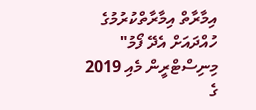އިމާރާތް އިމާރާތްކުރުމުގެ ހުއްދައަށް އެދޭ ފޯމު" މިނިސްޓްރީން މެއި 2019 ގެ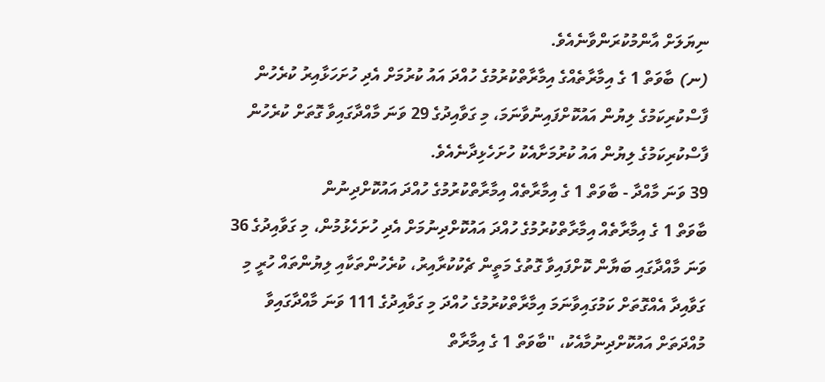ނިޔަލަށް އާންމުކުރަންވާނެއެވެ.
(ނ) ބާވަތް 1 ގެ އިމާރާތެއްގެ އިމާރާތްކުރުމުގެ ހުއްދަ އައު ކުރުމަށް އެދި ހުށަހަޅާއިރު ކުރެހުން ފާސްކުރިކަމުގެ ލިޔުން އައުކޮށްފައިނުވާނަމަ، މި ގަވާއިދުގެ 29 ވަނަ މާއްދާގައިވާ ގޮތަށް ކުރެހުން ފާސްކުރިކަމުގެ ލިޔުން އައު ކުރުމަށާއެކު ހުށަހެޅިދާނެއެވެ.
39 ވަނަ މާއްދާ - ބާވަތް 1 ގެ އިމާރާތެއް އިމާރާތްކުރުމުގެ ހުއްދަ އައުކޮށްދިނުން
ބާވަތް 1 ގެ އިމާރާތެއް އިމާރާތްކުރުމުގެ ހުއްދަ އައުކޮށްދިނުމަށް އެދި ހުށަހެޅުމުން، މި ގަވާއިދުގެ 36 ވަނަ މާއްދާގައި ބަޔާން ކޮށްފައިވާ ގޮތުގެ މަތީން ޗެކުކުރާއިރު، ކުރެހުންތަކާއި ލިޔުންތައް ހުރީ މި ގަވާއިދާ އެއްގޮތަށް ކަމުގައިވާނަމަ އިމާރާތްކުރުމުގެ ހުއްދަ މި ގަވާއިދުގެ 111 ވަނަ މާއްދާގައިވާ މުއްދަތަށް އައުކޮށްދިނުމާއެކު، "ބާވަތް 1 ގެ އިމާރާތް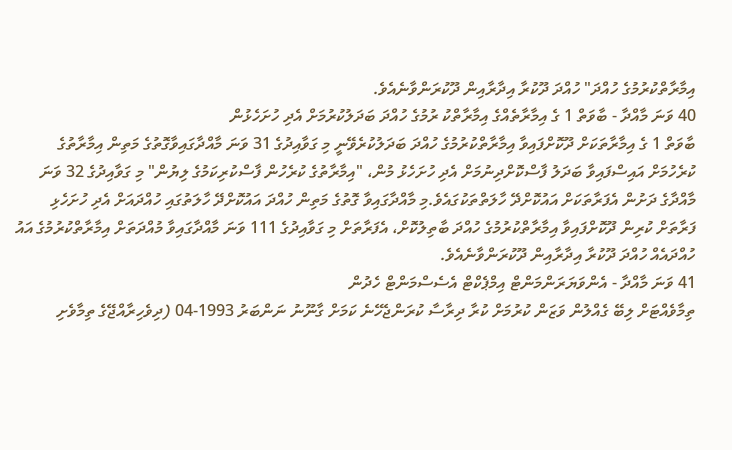އިމާރާތްކުރުމުގެ ހުއްދަ" ހުއްދަ ދޫކުރާ އިދާރާއިން ދޫކުރަންވާނެއެވެ.
40 ވަނަ މާއްދާ - ބާވަތް 1 ގެ އިމާރާތެއްގެ އިމާރާތްކު ރުމުގެ ހުއްދަ ބަދަލުކުރުމަށް އެދި ހުށަހެޅުން
ބާވަތް 1 ގެ އިމާރާތަކަށް ދޫކޮށްފައިވާ އިމާރާތްކުރުމުގެ ހުއްދަ ބަދަލުކުރެވޭނީ މި ގަވާއިދުގެ 31 ވަނަ މާއްދާގައިވާގޮތުގެ މަތިން އިމާރާތުގެ ކުރެހުމަށް އައިސްފައިވާ ބަދަލު ފާސްކޮށްދިނުމަށް އެދި ހުށަހެޅު މުން، "އިމާރާތުގެ ކުރެހުން ފާސްކުރިކަމުގެ ލިޔުން" މި ގަވާއިދުގެ 32 ވަނަ މާއްދާގެ ދަށުން އެފަރާތަކަށް އައުކޮށްދޭ ހާލަތްތަކުގައެވެ.މި މާއްދާގައިވާ ގޮތުގެ މަތިން ހުއްދަ އައުކޮށްދޭ ހާލަތުގައި ހުއްދައަށް އެދި ހުށަހެޅި ފަރާތަށް ކުރިން ދޫކޮށްފައިވާ އިމާރާތްކުރުމުގެ ހުއްދަ ބާތިލުކޮށް، އެފަރާތަށް މި ގަވާއިދުގެ 111 ވަނަ މާއްދާގައިވާ މުއްދަތަށް އިމާރާތްކުރުމުގެ އައު ހުއްދައެއް ހުއްދަ ދޫކުރާ އިދާރާއިން ދޫކުރަންވާނެއެވެ.
41 ވަނަ މާއްދާ - އެންވަޔަރަންމަންޓް އިމްޕެކްޓް އެސެސްމަންޓް ހެދުން
ތިމާވެއްޓަށް ލިބޭ ގެއްލުން ވަޒަން ކުރުމަށް ކުރާ ދިރާސާ ކުރަންޖެހޭނެ ކަމަށް ގާނޫނު ނަންބަރު 1993-04 (ދިވެހިރާއްޖޭގެ ތިމާވެށި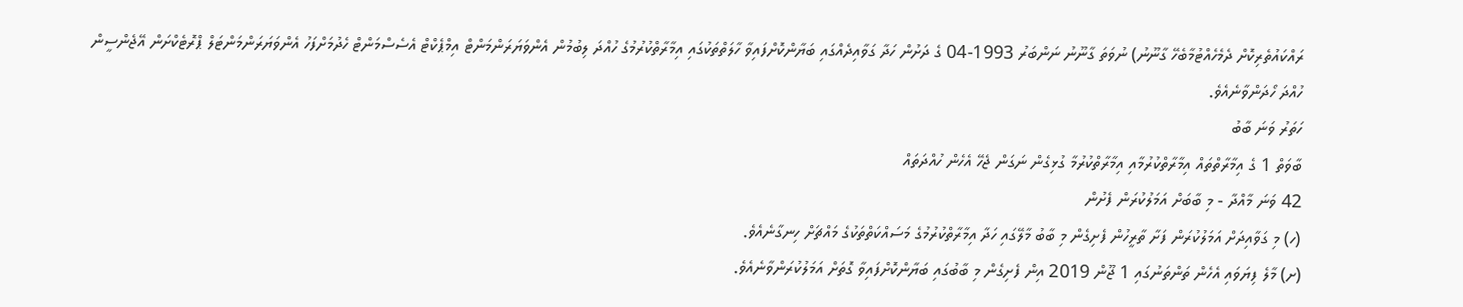ރައްކައުތެރިކޮށް ދެމެހެއްޓުމާބެހޭ ގާނޫނު) ނުވަތަ ގާނޫނު ނަންބަރު 1993-04 ގެ ދަށުން ހަދާ ގަވާއިދެއްގައި ބަޔާންކޮށްފައިވާ ހާލަތްތަކުގައި އިމާރާތްކުރުމުގެ ހުއްދަ ލިބުމުން އެންވަޔަރަންމަންޓް އިމްޕެކްޓް އެސެސްމަންޓް ހެދުމަށްފަހު އެންވަޔަރަންމަންޓަލް ޕްރޮޓެކްށަން އޭޖެންސީން ހުއްދަ ހޯދަންވާނެއެވެ.
ހަތަރު ވަނަ ބާބު
ބާވަތް 1 ގެ އިމާރާތްތައް އިމާރާތްކުރުމާއި އިމާރާތްކުރުމާ ގުޅިގެން ނަގަން ޖެހޭ އެހެން ހުއްދަތައް
42 ވަނަ މާއްދާ - މި ބާބަށް އަމަލުކުރަން ފެށުން
(ހ) މި ގަވާއިދަށް އަމަލުކުރަން ފަށާ ތާރީހުން ފެށިގެން މި ބާބު މާލޭގައި ހަދާ އިމާރާތްކުރުމުގެ މަސައްކަތްތަކުގެ މައްޗަށް ހިނގާނެއެވެ.
(ށ) މާލެ ފިޔަވައި އެހެން ތަންތަނުގައި 1 ޖޫން 2019 އިން ފެށިގެން މި ބާބުގައި ބަޔާންކޮށްފައިވާ ގޮތަށް އަމަލުކުރަންވާނެއެވެ.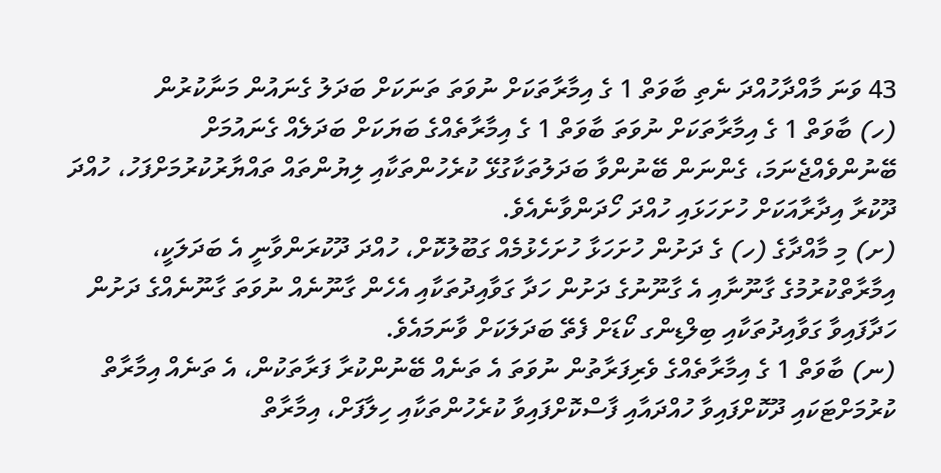43 ވަނަ މާއްދާހުއްދަ ނެތި ބާވަތް 1 ގެ އިމާރާތަކަށް ނުވަތަ ތަނަކަށް ބަދަލު ގެނައުން މަނާކުރުން
(ހ) ބާވަތް 1 ގެ އިމާރާތަކަށް ނުވަތަ ބާވަތް 1 ގެ އިމާރާތެއްގެ ބަޔަކަށް ބަދަލެއް ގެނައުމަށް ބޭނުންވެއްޖެނަމަ، ގެންނަން ބޭނުންވާ ބަދަލުތަކާގުޅޭ ކުރެހުންތަކާއި ލިޔުންތައް ތައްޔާރުކުރުމަށްފަހު، ހުއްދަ ދޫކުރާ އިދާރާއަކަށް ހުށަހަޅައި ހުއްދަ ހޯދަންވާނެއެވެ.
(ށ) މި މާއްދާގެ (ހ) ގެ ދަށުން ހުށަހަޅާ ހުށަހެޅުމެއް ގަބޫލުކޮށް، ހުއްދަ ދޫކުރަންވާނީ އެ ބަދަލަކީ، އިމާރާތްކުރުމުގެ ގާނޫނާއި އެ ގާނޫނުގެ ދަށުން ހަދާ ގަވާއިދުތަކާއި އެހެން ގާނޫނެއް ނުވަތަ ގާނޫނެއްގެ ދަށުން ހަދާފައިވާ ގަވާއިދުތަކާއި ބިލްޑިންގ ކޯޑަށް ފެތޭ ބަދަލަކަށް ވާނަމައެވެ.
(ނ) ބާވަތް 1 ގެ އިމާރާތެއްގެ ވެރިފަރާތުން ނުވަތަ އެ ތަނެއް ބޭނުންކުރާ ފަރާތަކުން، އެ ތަނެއް އިމާރާތް ކުރުމަށްޓަކައި ދޫކޮށްފައިވާ ހުއްދައާއި ފާސްކޮށްފައިވާ ކުރެހުންތަކާއި ހިލާފަށް، އިމާރާތް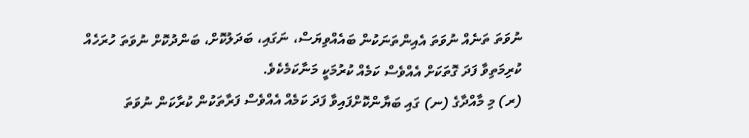ނުވަތަ ތަނެއް ނުވަތަ އެއިންތަނަކުން ބައެއްވިޔަސް، ނަގައި، ބަދަލުކޮށް، ބަންދުކޮށް ނުވަތަ ހުރަހެއް ކުރިމަތިވާ ފަދަ ގޮތަކަށް އެއްވެސް ކަމެއް ކުރުމަކީ މަނާކަމެކެވެ.
(ރ) މި މާއްދާގެ (ނ) ގައި ބަޔާންކޮށްފައިވާ ފަދަ ކަމެއް އެއްވެސް ފަރާތަކުން ކުރާކަން ނުވަތަ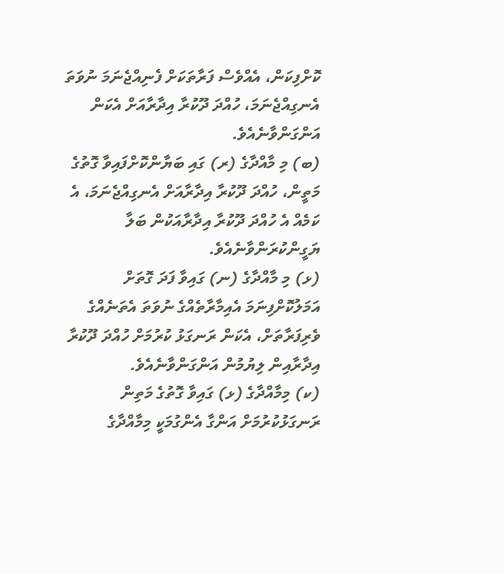ކޮށްފިކަން، އެއްވެސް ފަރާތަކަށް ފެނިއްޖެނަމަ ނުވަތަ އެނގިއްޖެނަމަ، ހުއްދަ ދޫކުރާ އިދާރާއަށް އެކަން އަންގަންވާނެއެވެ.
(ބ) މި މާއްދާގެ (ރ) ގައި ބަޔާންކޮށްފައިވާ ގޮތުގެ މަތީން، ހުއްދަ ދޫކުރާ އިދާރާއަށް އެނގިއްޖެނަމަ، އެ ކަމެއް އެ ހުއްދަ ދޫކުރާ އިދާރާއަކުން ބަލާ ޔަގީންކުރަންވާނެއެވެ.
(ޅ) މި މާއްދާގެ (ނ) ގައިވާ ފަދަ ގޮތަށް އަމަލުކޮށްފިނަމަ އެއިމާރާތެއްގެ ނުވަތަ އެތަނެއްގެ ވެރިފަރާތަށް، އެކަން ރަނގަޅު ކުރުމަށް ހުއްދަ ދޫކުރާ އިދާރާއިން ލިޔުމުން އަންގަންވާނެއެވެ.
(ކ) މިމާއްދާގެ (ޅ) ގައިވާ ގޮތުގެ މަތިން ރަނގަޅުކުރުމަށް އަންގާ އެންގުމަކީ މިމާއްދާގެ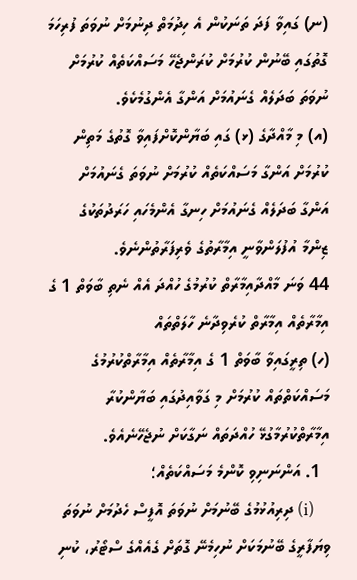(ނ) ގައިވާ ފަދަ ތަނަކުން އެ ހިދުމަތް ދިނުމަށް ނުވަތަ ފުރިހަމަ ގޮތުގައި ބޭނުން ކުރުމަށް ކުރަންޖެހޭ މަސައްކަތެއް ކުރުމަށް ނުވަތަ ބަދަލެއް ގެނައުމަށް އަންގާ އެންގުމެކެވެ.
(އ) މި މާއްދާގެ (ޅ) ގައި ބަޔާންކޮށްފައިވާ ގޮތުގެ މަތިން ކުރުމަށް އަންގާ މަސައްކަތެއް ކުރުމަށް ނުވަތަ ގެނައުމަށް އަންގާ ބަދަލެއް ގެނައުމަށް ހިނގާ އެންމެހައި ހަރަދުތަކުގެ ޒިންމާ އުފުލަންވާނީ އިމާރާތުގެ ވެރިފަރާތުންނެވެ.
44 ވަނަ މާއްދާއިމާރާތް ކުރުމުގެ ހުއްދަ އެއް ނެތި ބާވަތް 1 ގެ އިމާރާތެއް އިމާރާތް ކުރެވިދާނެ ހާލަތްތައް
(ހ) ތިރީގައިވާ ބާވަތް 1 ގެ އިމާރާތެއް އިމާރާތްކުރުމުގެ މަސައްކަތްތައް ކުރުމަށް މި ގަވާއިދުގައި ބަޔާންކުރާ އިމާރާތްކުރުމާގުޅޭ ހުއްދަތައް ނަގާކަށް ނުޖެހޭނެއެވެ.
  1. އަންނަނިވި ކޮންމެ މަސައްކަތެއް؛
    (i) ދިރިއުޅުމުގެ ބޭނުމަށް ނުވަތަ އޮފީސް ހެދުމަށް ނުވަތަ ވިޔަފާރީގެ ބޭނުމަކަށް ނުހިމެނޭ ގޮތަށް ގެއެއްގެ ސްޓޯރު، ކުނި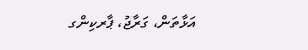އަޅާތަން، ގަރާޖު، ޕާރކިންގ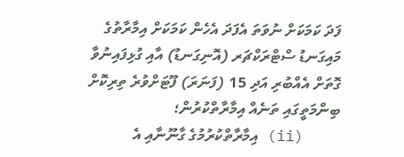ފަދަ ކަމަކަށް ނުވަތަ އެފަދަ އެހެން ކަމަކަށް އިމާރާތުގެ މައިގަނޑު ސްޓްރަކްޗަރ (އޮނިގަނޑު) އާއި ގުޅިފައިނުވާ ގޮތަށް އެއްބުރި އަދި 15 (ފަނަރަ) ފޫޓަށްވުރެ ތިރިކޮށް ބިންމަތީގައި ތަނެއް އިމާރާތްކުރުން؛
    (ii) އިމާރާތްކުރުމުގެ ގާނޫނާއި އެ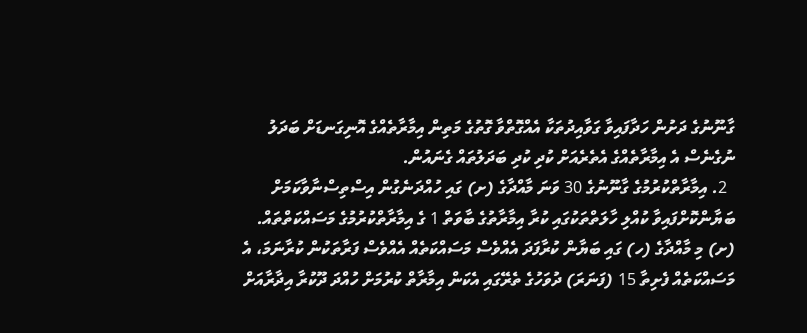ގާނޫނުގެ ދަށުން ހަދާފައިވާ ގަވާއިދުތަކާ އެއްގޮތްވާ ގޮތުގެ މަތިން އިމާރާތެއްގެ އޮނިގަނޑަށް ބަދަލު ނުގެނެސް އެ އިމާރާތެއްގެ އެތެރެއަށް ކުދި ކުދި ބަދަލުތައް ގެނައުން.
  2. އިމާރާތްކުރުމުގެ ގާނޫނުގެ 30 ވަނަ މާއްދާގެ (ށ) ގައި ހުއްދަނެގުން އިސްތިސްނާވާކަމަށް ބަޔާންކޮށްފައިވާ ކުއްލި ހާލަތްތަކުގައި ކުރާ އިމާރާތުގެ ބާވަތް 1 ގެ އިމާރާތްކުރުމުގެ މަސައްކަތްތައް.
(ށ) މި މާއްދާގެ (ހ) ގައި ބަޔާން ކުރާފަދަ އެއްވެސް މަސައްކަތެއް އެއްވެސް ފަރާތަކުން ކުރާނަމަ، އެ މަސައްކަތެއް ފެށިތާ 15 (ފަނަރަ) ދުވަހުގެ ތެރޭގައި އެކަން އިމާރާތް ކުރުމަށް ހުއްދަ ދޫކުރާ އިދާރާއަށް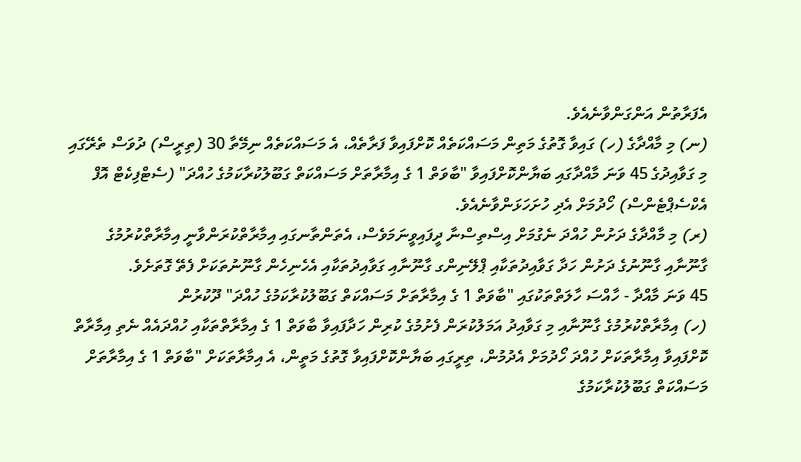އެފަރާތުން އަންގަންވާނެއެވެ.
(ނ) މި މާއްދާގެ (ހ) ގައިވާ ގޮތުގެ މަތިން މަސައްކަތެއް ކޮށްފައިވާ ފަރާތެއް، އެ މަސައްކަތެއް ނިމޭތާ 30 (ތިރީސް) ދުވަސް ތެރޭގައި މި ގަވާއިދުގެ 45 ވަނަ މާއްދާގައި ބަޔާންކޮށްފައިވާ "ބާވަތް 1 ގެ އިމާރާތަށް މަސައްކަތް ގަބޫލުކުރާކަމުގެ ހުއްދަ" (ސެޓްފިކެޓް އޮފް އެކްސެޕްޓެންސް) ހޯދުމަށް އެދި ހުށަހަޅަންވާނެއެވެ.
(ރ) މި މާއްދާގެ ދަށުން ހުއްދަ ނެގުމަށް އިސްތިސްނާ ދީފައިވީނަމަވެސް، އެތަންތާނގައި އިމާރާތްކުރަންވާނީ އިމާރާތްކުރުމުގެ ގާނޫނާއި ގާނޫނުގެ ދަށުން ހަދާ ގަވާއިދުތަކާއި ޕްލޭނިންގ ގާނޫނާއި ގަވާއިދުތަކާއި އެހެނިހެން ގާނޫނުތަކަށް ފެތޭ ގޮތަށެވެ.
45 ވަނަ މާއްދާ - ހާއްސަ ހާލަތްތަކުގައި "ބާވަތް 1 ގެ އިމާރާތަށް މަސައްކަތް ގަބޫލުކުރާކަމުގެ ހުއްދަ" ދޫކުރުން
(ހ) އިމާރާތްކުރުމުގެ ގާނޫނާއި މި ގަވާއިދު އަމަލުކުރަން ފެށުމުގެ ކުރިން ހަދާފައިވާ ބާވަތް 1 ގެ އިމާރާތްތަކާއި ހުއްދައެއް ނެތި އިމާރާތް ކޮށްފައިވާ އިމާރާތަކަށް ހުއްދަ ހޯދުމަށް އެދުމުން، ތިރީގައި ބަޔާންކޮށްފައިވާ ގޮތުގެ މަތީން، އެ އިމާރާތަކަށް "ބާވަތް 1 ގެ އިމާރާތަށް މަސައްކަތް ގަބޫލުކުރާކަމުގެ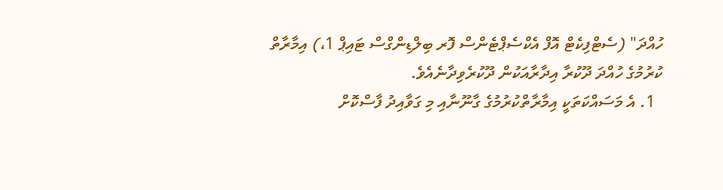ހުއްދަ" (ސެޓްފިކެޓް އޮފް އެކްސެޕްޓެންސް ފޮރ ބިލްޑިންގްސް ޓައިޕް 1،) އިމާރާތް ކުރުމުގެ ހުއްދަ ދޫކުރާ އިދާރާއަކުން ދޫކުރެވިދާނެއެވެ.
  1. އެ މަސައްކަތަކީ އިމާރާތްކުރުމުގެ ގާނޫނާއި މި ގަވާއިދު ފާސްކޮށް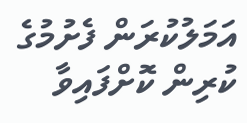އަމަލުކުރަން ފެށުމުގެ ކުރިން ކޮށްފައިވާ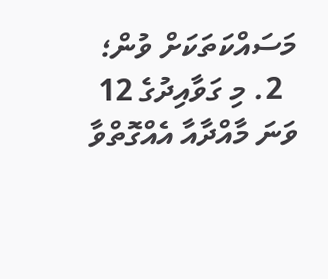މަސައްކަތަކަށް ވުން؛
  2. މި ގަވާއިދުގެ 12 ވަނަ މާއްދާއާ އެއްގޮތްވާ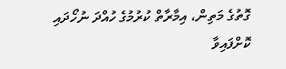ގޮތުގެ މަތިން، އިމާރާތް ކުރުމުގެ ހުއްދަ ނުހޯދައި ކޮށްފައިވާ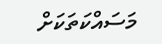މަސައްކަތަކަށް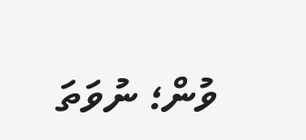ވުން؛ ނުވަތަ